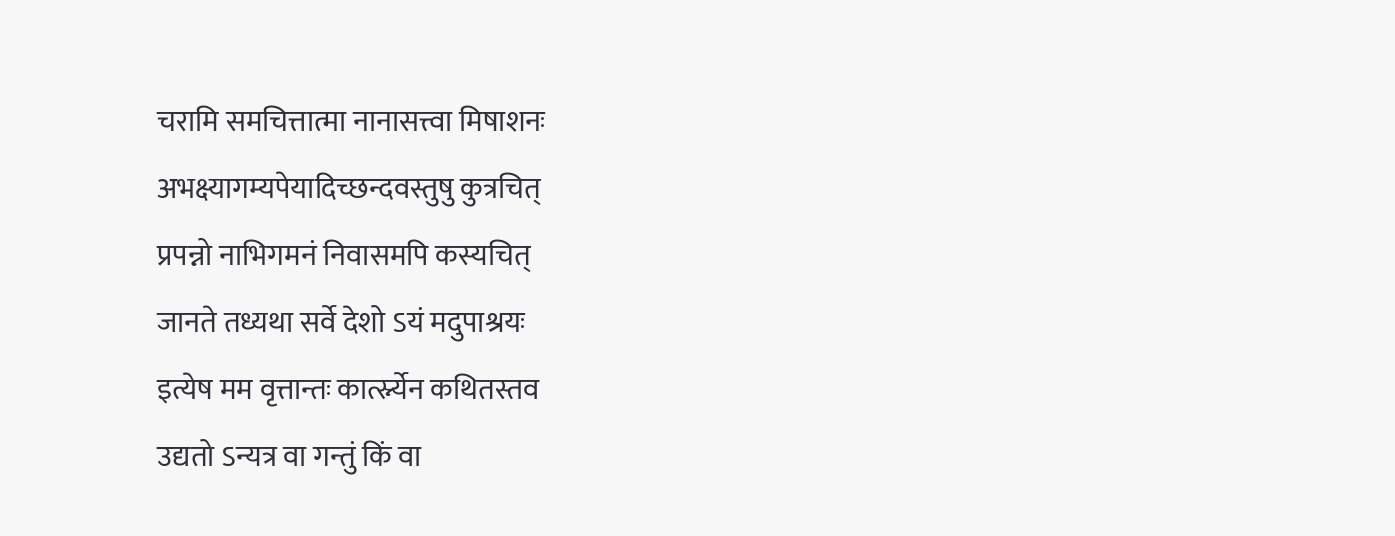चरामि समचित्तात्मा नानासत्त्वा मिषाशनः
अभक्ष्यागम्यपेयादिच्छन्दवस्तुषु कुत्रचित्
प्रपन्नो नाभिगमनं निवासमपि कस्यचित्
जानते तध्यथा सर्वे देशो ऽयं मदुपाश्रयः
इत्येष मम वृत्तान्तः कार्त्स्न्येन कथितस्तव
उद्यतो ऽन्यत्र वा गन्तुं किं वा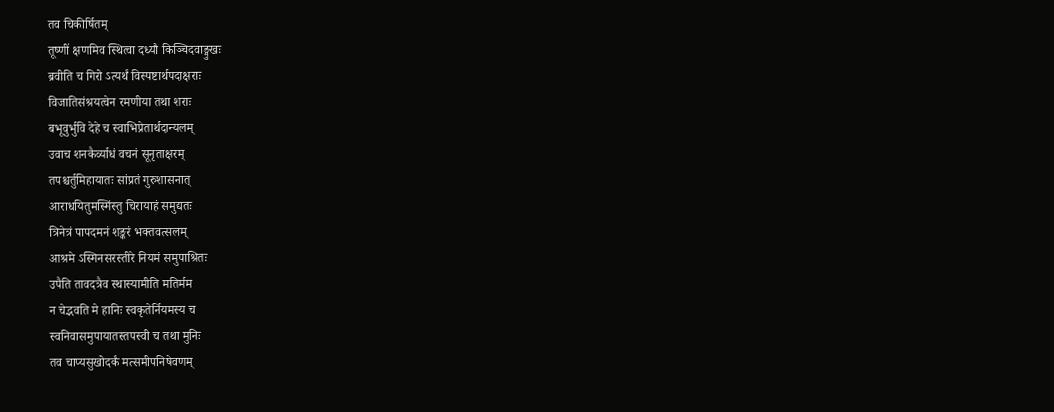तव चिकीर्षितम्
तूष्णीं क्षणमिव स्थित्वा दध्यौ किञ्चिदवाङ्मुखः
ब्रवीति च गिरो ऽत्यर्थं विस्पष्टार्थपदाक्षराः
विजातिसंश्रयत्वेन रमणीया तथा शराः
बभूवुर्भुवि देहे च स्वाभिप्रेतार्थदान्यलम्
उवाच शनकैर्व्याधं वचनं सूनृताक्षरम्
तपश्चर्तुमिहायातः सांप्रतं गुरुशासनात्
आराधयितुमस्मिंस्तु चिरायाहं समुद्यतः
त्रिनेत्रं पापदमनं शङ्करं भक्तवत्सलम्
आश्रमे ऽस्मिनसरस्तीरे नियमं समुपाश्रितः
उपैति तावदत्रैव स्थास्यामीति मतिर्मम
न चेद्भवति मे हानिः स्वकृतेर्नियमस्य च
स्वनिवासमुपायातस्तपस्वी च तथा मुनिः
तव चाप्यसुखोदर्कं मत्समीपनिषेवणम्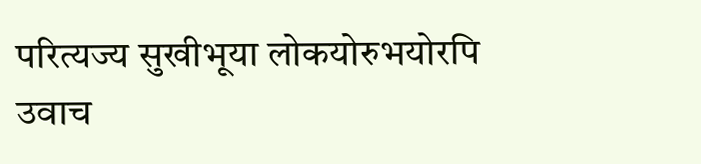परित्यज्य सुखीभूया लोकयोरुभयोरपि
उवाच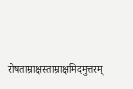रोषताम्राक्षस्ताम्राक्षमिदमुत्तरम्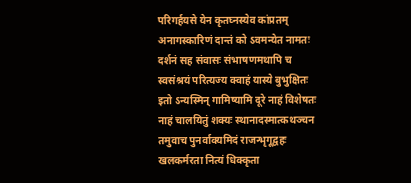परिगर्हयसे येन कृतघ्नस्येव कांप्रतम्
अनागस्कारिणं दान्तं को ऽवमन्येत नामतः
दर्शनं सह संवासः संभाषणमथापि च
स्वसंश्रयं परित्यज्य क्वाहं यास्ये बुभुक्षितः
इतो ऽन्यस्मिन् गामिष्यामि दूरे नाहं विशेषतः
नाहं चालयितुं शक्यः स्थानादस्मात्कथञ्चन
तमुवाच पुनर्वाक्यमिदं राजन्भृगूद्वहः
खलकर्मरता नित्यं धिक्कृता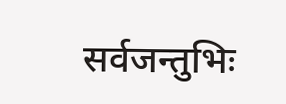सर्वजन्तुभिः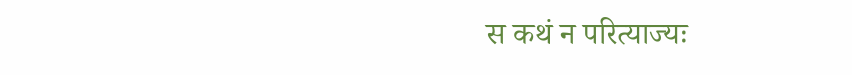स कथं न परित्याज्यः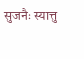सुजनैः स्यात्तु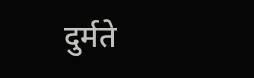दुर्मते